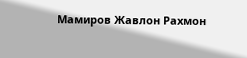Мамиров Жавлон Рахмон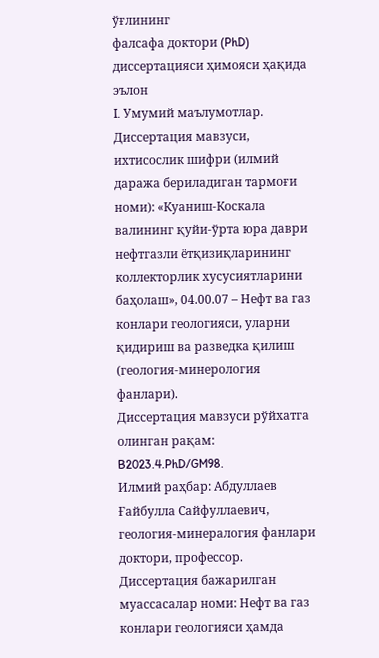ўғлининг
фалсафа доктори (PhD) диссертацияси ҳимояси ҳақида эълон
I. Умумий маълумотлар. Диссертация мавзуси, ихтисослик шифри (илмий даража бериладиган тармоғи номи): «Куаниш-Коскала валининг қуйи-ўрта юра даври нефтгазли ётқизиқларининг коллекторлик хусусиятларини баҳолаш», 04.00.07 – Нефт ва газ конлари геологияси, уларни қидириш ва разведка қилиш (геология-минерология фанлари).
Диссертация мавзуси рўйхатга олинган рақам: B2023.4.PhD/GM98.
Илмий раҳбар: Абдуллаев Ғайбулла Сайфуллаевич, геология-минералогия фанлари доктори, профессор.
Диссертация бажарилган муассасалар номи: Нефт ва газ конлари геологияси ҳамда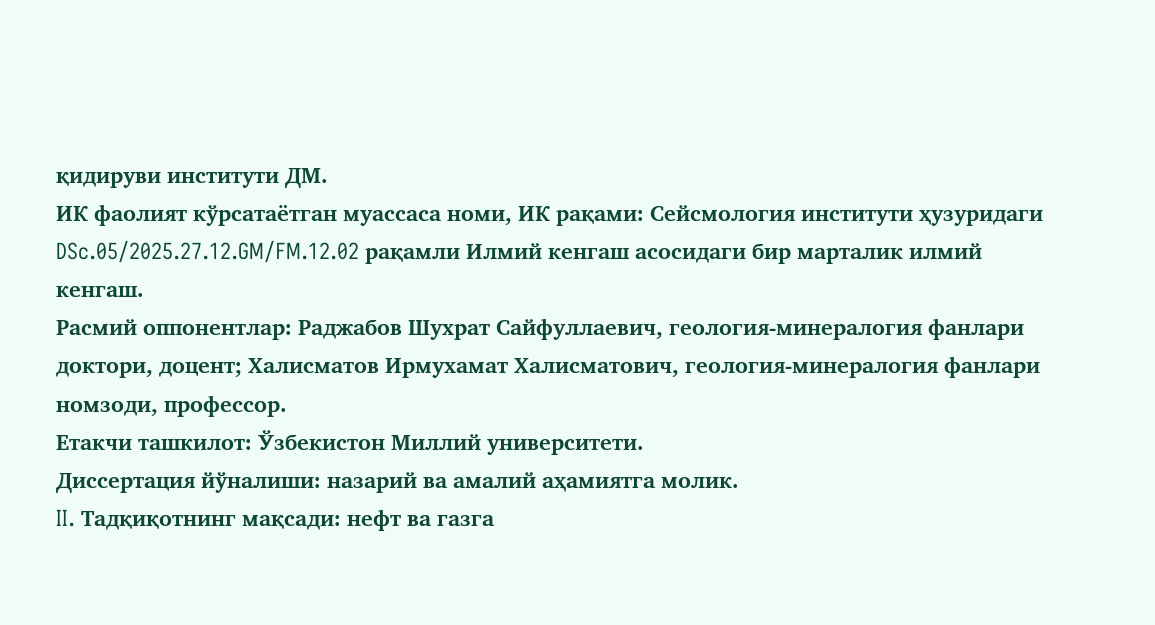қидируви институти ДМ.
ИК фаолият кўрсатаётган муассаса номи, ИК рақами: Сейсмология институти ҳузуридаги DSc.05/2025.27.12.GM/FM.12.02 рақамли Илмий кенгаш асосидаги бир марталик илмий кенгаш.
Расмий оппонентлар: Раджабов Шухрат Сайфуллаевич, геология-минералогия фанлари доктори, доцент; Халисматов Ирмухамат Халисматович, геология-минералогия фанлари номзоди, профессор.
Етакчи ташкилот: Ўзбекистон Миллий университети.
Диссертация йўналиши: назарий ва амалий аҳамиятга молик.
II. Тадқиқотнинг мақсади: нефт ва газга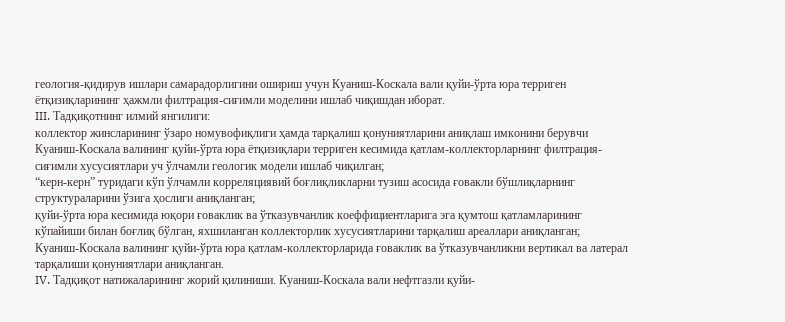геология-қидирув ишлари самарадорлигини ошириш учун Куаниш-Коскала вали қуйи-ўрта юра терриген ётқизиқларининг ҳажмли филтрация-сиғимли моделини ишлаб чиқишдан иборат.
III. Тадқиқотнинг илмий янгилиги:
коллектор жинсларининг ўзаро номувофиқлиги ҳамда тарқалиш қонуниятларини аниқлаш имконини берувчи Куаниш-Коскала валининг қуйи-ўрта юра ётқизиқлари терриген кесимида қатлам-коллекторларнинг филтрация-сиғимли хусусиятлари уч ўлчамли геологик модели ишлаб чиқилган;
“керн-керн” туридаги кўп ўлчамли корреляциявий боғлиқликларни тузиш асосида ғовакли бўшлиқларнинг структураларини ўзига ҳослиги аниқланган;
қуйи-ўрта юра кесимида юқори ғоваклик ва ўтказувчанлик коеффициентларига эга қумтош қатламларининг кўпайиши билан боғлиқ бўлган, яхшиланган коллекторлик хусусиятларини тарқалиш ареаллари аниқланган;
Куаниш-Коскала валининг қуйи-ўрта юра қатлам-коллекторларида ғоваклик ва ўтказувчанликни вертикал ва латерал тарқалиши қонуниятлари аниқланган.
IV. Тадқиқот натижаларининг жорий қилиниши. Куаниш-Коскала вали нефтгазли қуйи-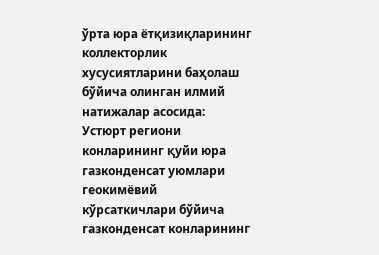ўрта юра ётқизиқларининг коллекторлик хусусиятларини баҳолаш бўйича олинган илмий натижалар асосида:
Устюрт региони конларининг қуйи юра газконденсат уюмлари геокимёвий кўрсаткичлари бўйича газконденсат конларининг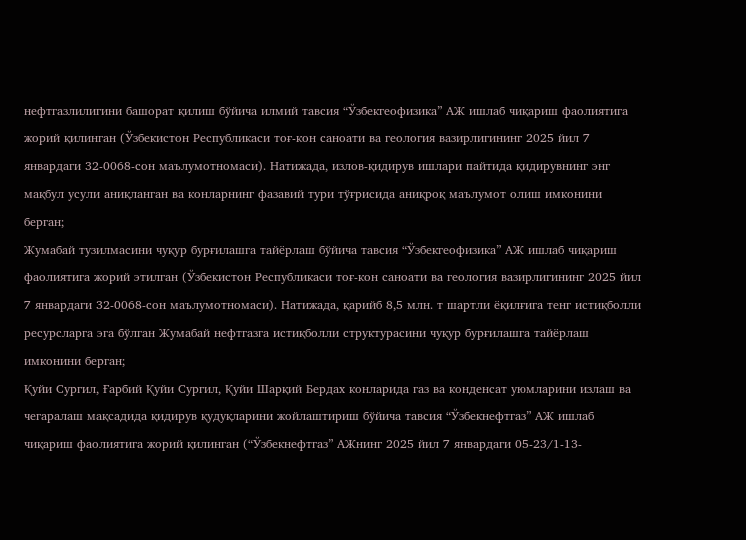нефтгазлилигини башорат қилиш бўйича илмий тавсия “Ўзбекгеофизика” АЖ ишлаб чиқариш фаолиятига жорий қилинган (Ўзбекистон Республикаси тоғ-кон саноати ва геология вазирлигининг 2025 йил 7 январдаги 32-0068-сон маълумотномаси). Натижада, излов-қидирув ишлари пайтида қидирувнинг энг мақбул усули аниқланган ва конларнинг фазавий тури тўғрисида аниқроқ маълумот олиш имконини берган;
Жумабай тузилмасини чуқур бурғилашга тайёрлаш бўйича тавсия “Ўзбекгеофизика” АЖ ишлаб чиқариш фаолиятига жорий этилган (Ўзбекистон Республикаси тоғ-кон саноати ва геология вазирлигининг 2025 йил 7 январдаги 32-0068-сон маълумотномаси). Натижада, қарийб 8,5 млн. т шартли ёқилғига тенг истиқболли ресурсларга эга бўлган Жумабай нефтгазга истиқболли структурасини чуқур бурғилашга тайёрлаш имконини берган;
Қуйи Сургил, Ғарбий Қуйи Сургил, Қуйи Шарқий Бердах конларида газ ва конденсат уюмларини излаш ва чегаралаш мақсадида қидирув қудуқларини жойлаштириш бўйича тавсия “Ўзбекнефтгаз” АЖ ишлаб чиқариш фаолиятига жорий қилинган (“Ўзбекнефтгаз” АЖнинг 2025 йил 7 январдаги 05-23/1-13-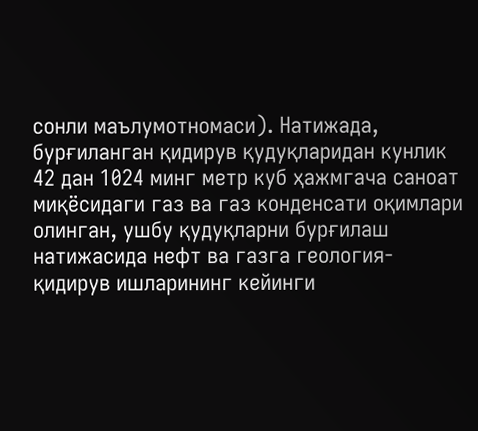сонли маълумотномаси). Натижада, бурғиланган қидирув қудуқларидан кунлик 42 дан 1024 минг метр куб ҳажмгача саноат миқёсидаги газ ва газ конденсати оқимлари олинган, ушбу қудуқларни бурғилаш натижасида нефт ва газга геология-қидирув ишларининг кейинги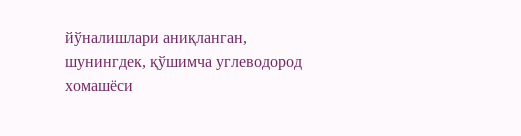йўналишлари аниқланган, шунингдек, қўшимча углеводород хомашёси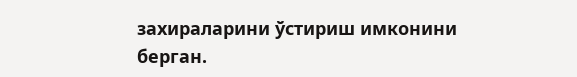захираларини ўстириш имконини берган.